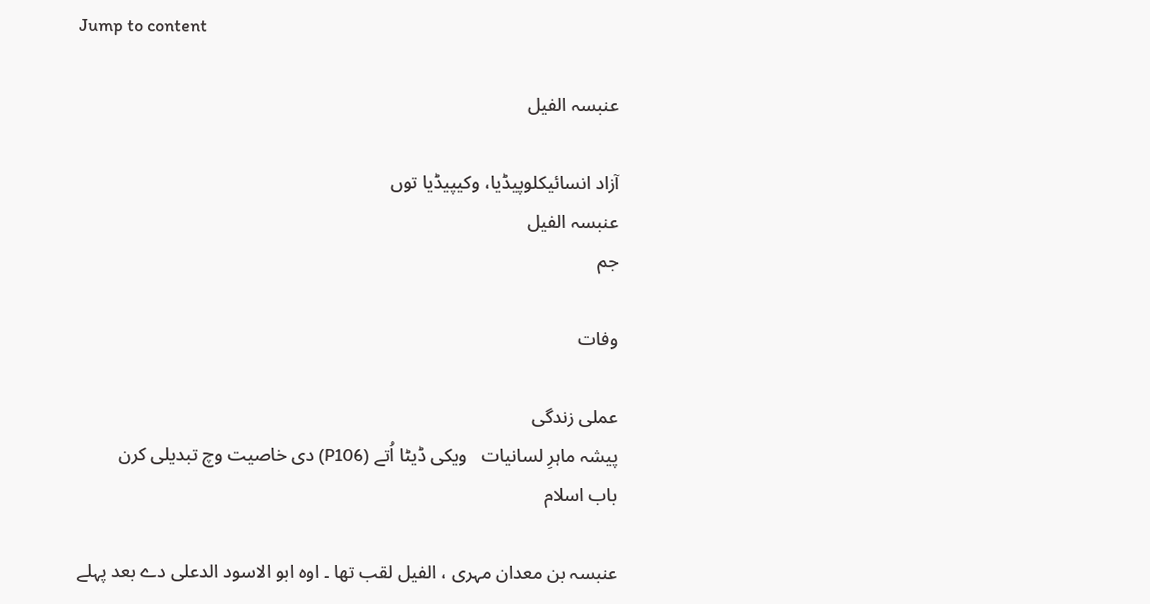Jump to content

عنبسہ الفیل

آزاد انسائیکلوپیڈیا، وکیپیڈیا توں
عنبسہ الفیل
جم

وفات

عملی زندگی
پیشہ ماہرِ لسانیات   ویکی ڈیٹا اُتے (P106) دی خاصیت وچ تبدیلی کرن
باب اسلام

عنبسہ بن معدان مہری ، الفیل لقب تھا ۔ اوہ ابو الاسود الدعلی دے بعد پہلے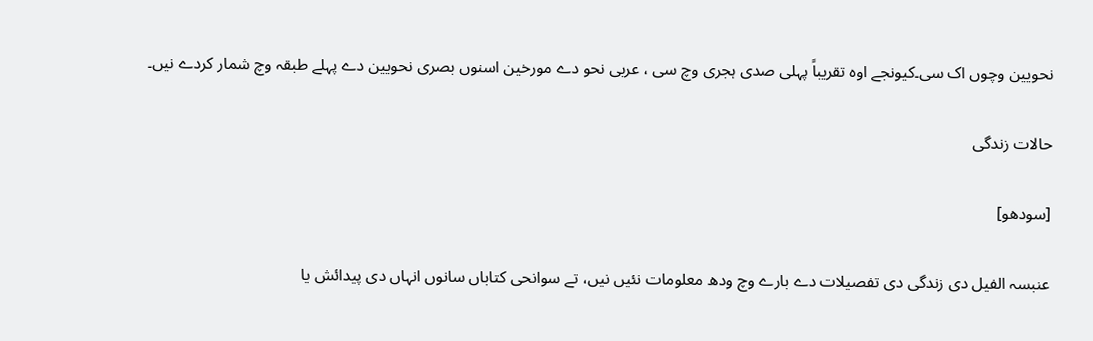نحویین وچوں اک سی۔کیونجے اوہ تقریباً پہلی صدی ہجری وچ سی ، عربی نحو دے مورخین اسنوں بصری نحویین دے پہلے طبقہ وچ شمار کردے نيں۔

حالات زندگی

[سودھو]

عنبسہ الفیل دی زندگی دی تفصیلات دے بارے وچ ودھ معلومات نئيں نيں، تے سوانحی کتاباں سانوں انہاں دی پیدائش یا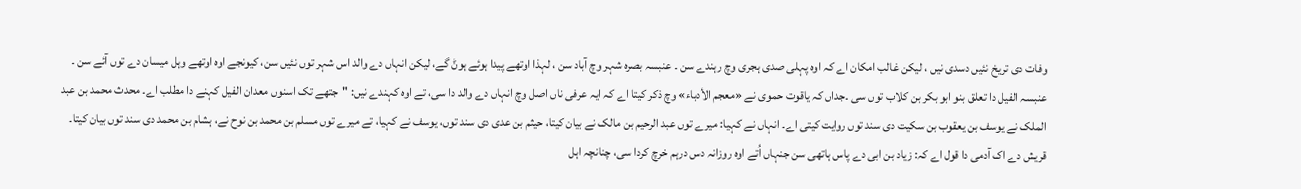وفات دی تریخ نئيں دسدی نيں ، لیکن غالب امکان اے کہ اوہ پہلی صدی ہجری وچ رہندے سن ۔ عنبسہ بصرہ شہر وچ آباد سن ، لہذا اوتھے پیدا ہوئے ہوݨ گے، لیکن انہاں دے والد اس شہر توں نئيں سن، کیونجے اوہ اوتھے وہل میسان دے توں آئے سن ۔ عنبسہ الفیل دا تعلق بنو ابو بکر بن کلاب توں سی ۔جداں کہ یاقوت حموی نے «معجم الأدباء» وچ ذکر کيتا اے کہ ایہ عرفی ناں اصل وچ انہاں دے والد دا سی، تے اوہ کہندے نيں: "جتھے تک اسنوں معدان الفیل کہنے دا مطلب اے۔ محدث محمد بن عبد الملک نے یوسف بن یعقوب بن سکیت دی سند توں روایت کيتی اے۔ انہاں نے کہیا: میرے توں عبد الرحیم بن مالک نے بیان کیتا، حیثم بن عدی دی سند توں، یوسف نے کہیا، تے میرے توں مسلم بن محمد بن نوح نے، ہشام بن محمد دی سند توں بیان کيتا۔ قریش دے اک آدمی دا قول اے کہ: زیاد بن ابی دے پاس ہاتھی سن جنہاں اُتے اوہ روزانہ دس درہم خرچ کردا سی، چنانچہ اہل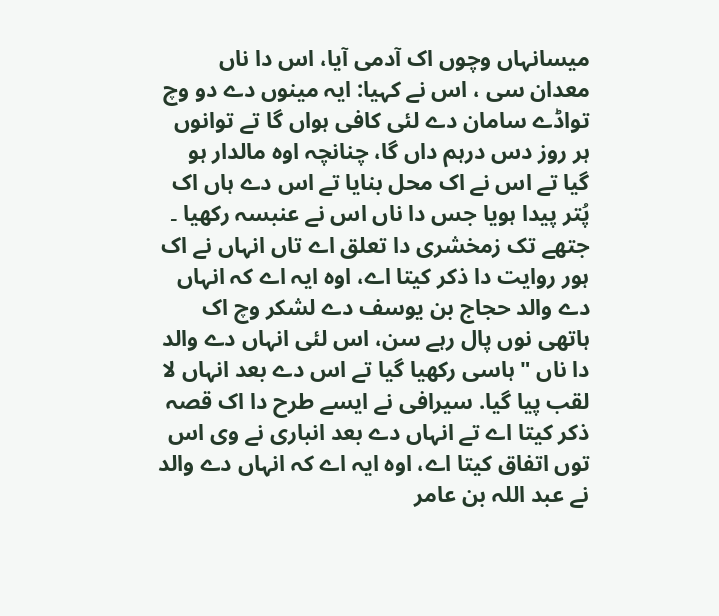میسانہاں وچوں اک آدمی آیا، اس دا ناں معدان سی ، اس نے کہیا: ایہ مینوں دے دو وچ تواڈے سامان دے لئی کافی ہواں گا تے توانوں ہر روز دس درہم داں گا، چنانچہ اوہ مالدار ہو گیا تے اس نے اک محل بنایا تے اس دے ہاں اک پُتر پیدا ہويا جس دا ناں اس نے عنبسہ رکھیا ۔ جتھے تک زمخشری دا تعلق اے تاں انہاں نے اک ہور روایت دا ذکر کيتا اے، اوہ ایہ اے کہ انہاں دے والد حجاج بن یوسف دے لشکر وچ اک ہاتھی نوں پال رہے سن، اس لئی انہاں دے والد دا ناں "ہاسی رکھیا گیا تے اس دے بعد انہاں لا لقب پيا گیا. سیرافی نے ايسے طرح دا اک قصہ ذکر کيتا اے تے انہاں دے بعد انباری نے وی اس توں اتفاق کيتا اے، اوہ ایہ اے کہ انہاں دے والد نے عبد اللہ بن عامر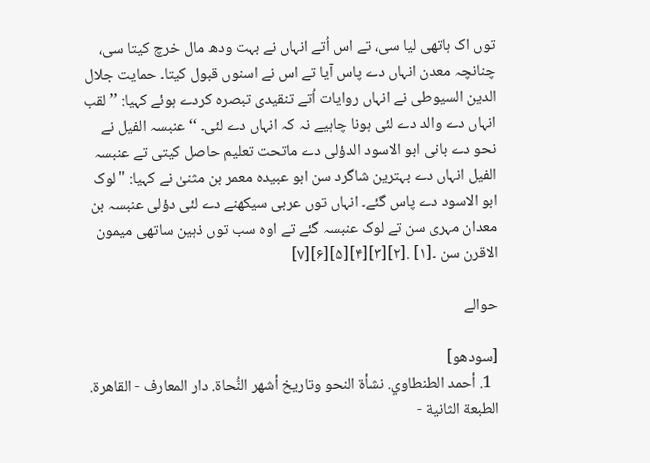توں اک ہاتھی لیا سی، تے اس اُتے انہاں نے بہت ودھ مال خرچ کيتا سی، چنانچہ معدن انہاں دے پاس آیا تے اس نے اسنوں قبول کيتا۔ حمایت جلال الدین السیوطی نے انہاں روایات اُتے تنقیدی تبصرہ کردے ہوئے کہیا: ’’ لقب انہاں دے والد دے لئی ہونا چاہیے نہ کہ انہاں دے لئی۔ ‘‘ عنبسہ الفیل نے نحو دے بانی ابو الاسود الدؤلی دے ماتحت تعلیم حاصل کيتی تے عنبسہ الفیل انہاں دے بہترین شاگرد سن ابو عبیدہ معمر بن مثنیٰ نے کہیا: "لوک ابو الاسود دے پاس گئے۔ انہاں توں عربی سیکھنے دے لئی دؤلی عنبسہ بن معدان مہری سن تے لوک عنبسہ گئے تے اوہ سب توں ذہین ساتھی میمون الاقرن سن ۔[۱] .[۲][۳][۴][۵][۶][۷]

حوالے

[سودھو]
  1. أحمد الطنطاوي. نشأة النحو وتاريخ أشهر النُّحاة. دار المعارف - القاهرة. الطبعة الثانية -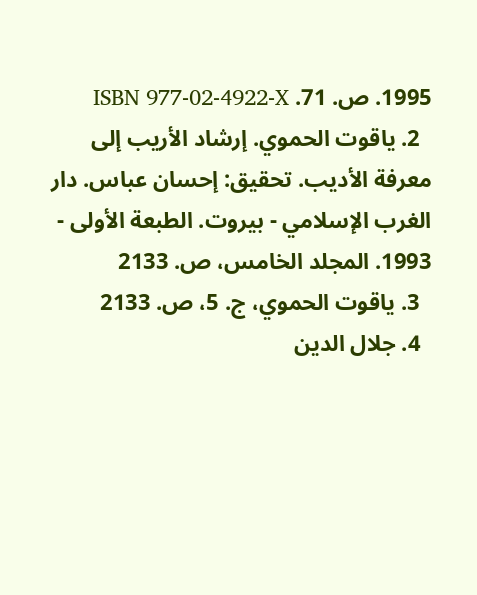1995. ص. 71. ISBN 977-02-4922-X
  2. ياقوت الحموي. إرشاد الأريب إلى معرفة الأديب. تحقيق: إحسان عباس. دار الغرب الإسلامي - بيروت. الطبعة الأولى - 1993. المجلد الخامس، ص. 2133
  3. ياقوت الحموي، ج. 5، ص. 2133
  4. جلال الدين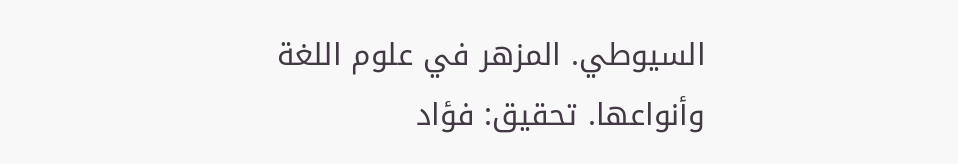السيوطي. المزهر في علوم اللغة وأنواعها. تحقيق: فؤاد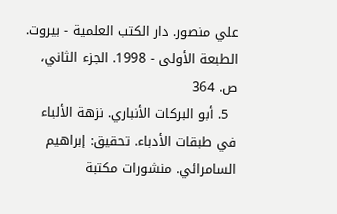علي منصور. دار الكتب العلمية - بيروت. الطبعة الأولى - 1998. الجزء الثاني، ص. 364
  5. أبو البركات الأنباري. نزهة الألباء في طبقات الأدباء. تحقيق: إبراهيم السامرائي. منشورات مكتبة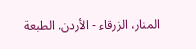المنار، الزرقاء - الأردن. الطبعة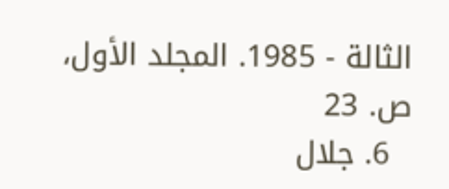الثالة - 1985. المجلد الأول، ص. 23
  6. جلال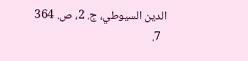الدين السيوطي، ج. 2، ص. 364
  7.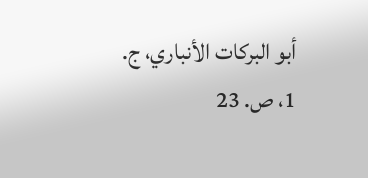أبو البركات الأنباري، ج. 1، ص. 23